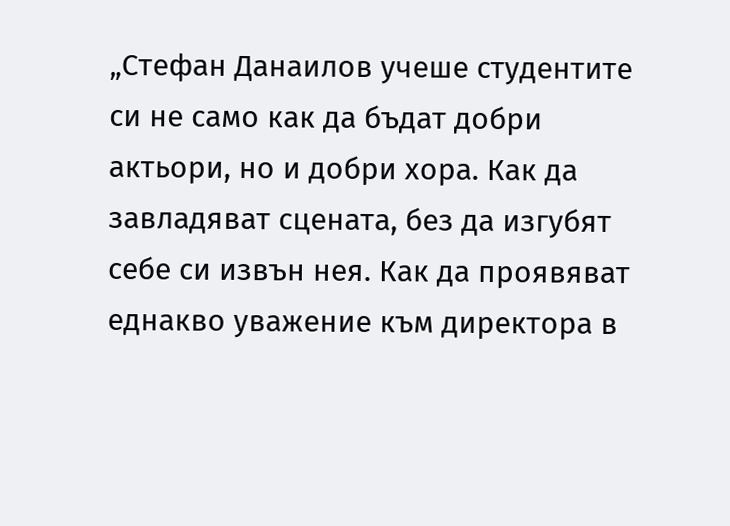„Стефан Данаилов учеше студентите си не само как да бъдат добри актьори, но и добри хора. Как да завладяват сцената, без да изгубят себе си извън нея. Как да проявяват еднакво уважение към директора в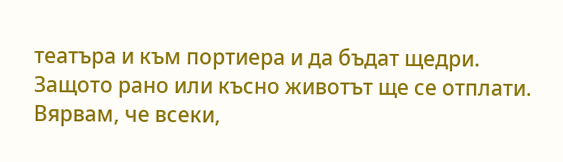театъра и към портиера и да бъдат щедри. Защото рано или късно животът ще се отплати. Вярвам, че всеки,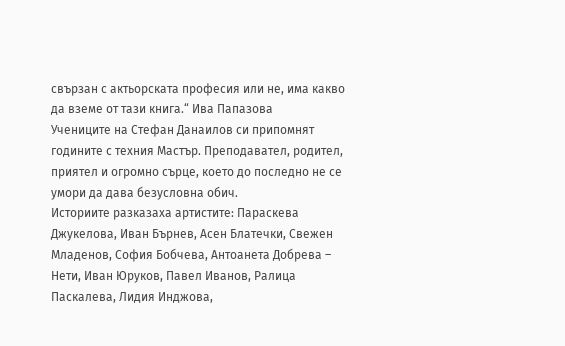свързан с актьорската професия или не, има какво да вземе от тази книга.“ Ива Папазова
Учениците на Стефан Данаилов си припомнят годините с техния Мастър. Преподавател, родител, приятел и огромно сърце, което до последно не се умори да дава безусловна обич.
Историите разказаха артистите: Параскева Джукелова, Иван Бърнев, Асен Блатечки, Свежен Младенов, София Бобчева, Антоанета Добрева – Нети, Иван Юруков, Павел Иванов, Ралица Паскалева, Лидия Инджова,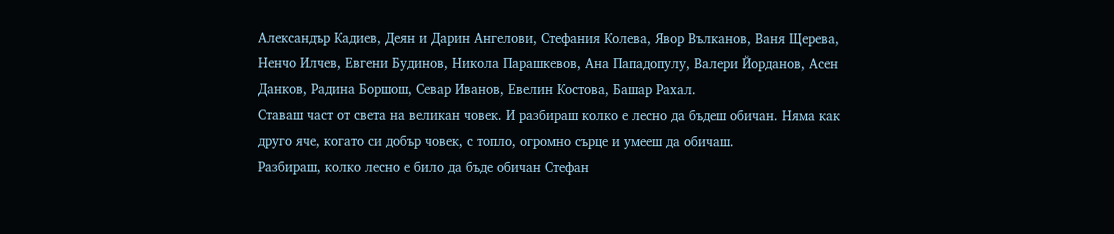Александър Кадиев, Деян и Дарин Ангелови, Стефания Колева, Явор Вълканов, Ваня Щерева, Ненчо Илчев, Евгени Будинов, Никола Парашкевов, Ана Пападопулу, Валери Йорданов, Асен Данков, Радина Боршош, Севар Иванов, Евелин Костова, Башар Рахал.
Ставаш част от света на великан човек. И разбираш колко е лесно да бъдеш обичан. Няма как друго яче, когато си добър човек, с топло, огромно сърце и умееш да обичаш.
Разбираш, колко лесно е било да бъде обичан Стефан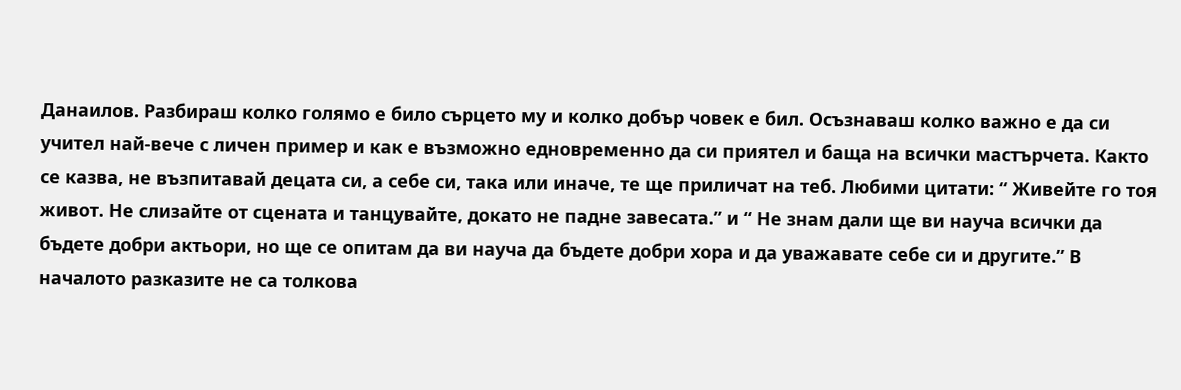Данаилов. Разбираш колко голямо е било сърцето му и колко добър човек е бил. Осъзнаваш колко важно е да си учител най-вече с личен пример и как е възможно едновременно да си приятел и баща на всички мастърчета. Както се казва, не възпитавай децата си, а себе си, така или иначе, те ще приличат на теб. Любими цитати: “ Живейте го тоя живот. Не слизайте от сцената и танцувайте, докато не падне завесата.” и “ Не знам дали ще ви науча всички да бъдете добри актьори, но ще се опитам да ви науча да бъдете добри хора и да уважавате себе си и другите.” В началото разказите не са толкова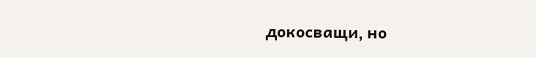докосващи, но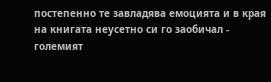постепенно те завладява емоцията и в края на книгата неусетно си го заобичал - големият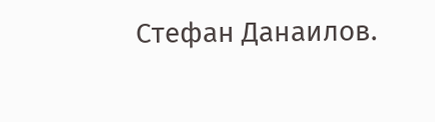Стефан Данаилов.